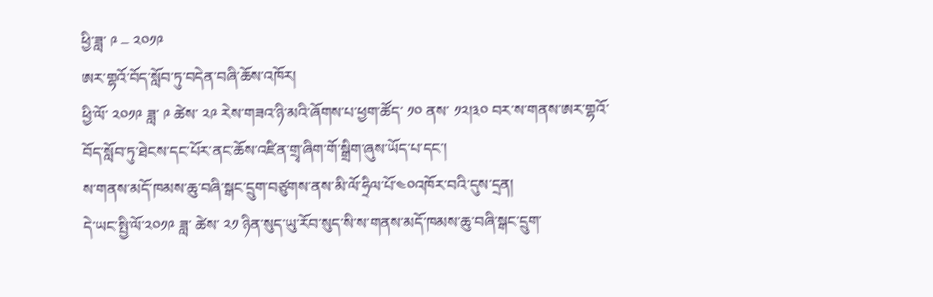ཕྱི་ཟླ་ ༩ – ༢༠༡༩
ཨར་གྷའོ་བོད་སློབ་ཏུ་བདེན་བཞི་ཆོས་འཁོར།
ཕྱི་ལོ་ ༢༠༡༩ ཟླ་ ༩ ཚེས་ ༢༩ རེས་གཟའ་ཉི་མའི་ཞོགས་པ་ཕྱག་ཚོད་ ༡༠ ནས་ ༡༢།༣༠ བར་ས་གནས་ཨར་གྷའོ་བོད་སློབ་ཏུ་ཐེངས་དང་པོར་ནང་ཆོས་འཛིན་གྲྭ་ཞིག་གོ་སྒྲིག་ཞུས་ཡོད་པ་དང་།
ས་གནས་མདོ་ཁམས་ཆུ་བཞི་སྒང་དྲུག་བཙུགས་ནས་མི་ལོ་ཧྲིལ་པོ་༤༠འཁོར་བའི་དུས་དྲན།
དེ་ཡང་སྤྱི་ལོ་༢༠༡༩ ཟླ་ ཚེས་ ༢༡ ཉིན་སུད་ཡུ་རོབ་སུད་སི་ས་གནས་མདོ་ཁམས་ཆུ་བཞི་སྒང་དྲུག་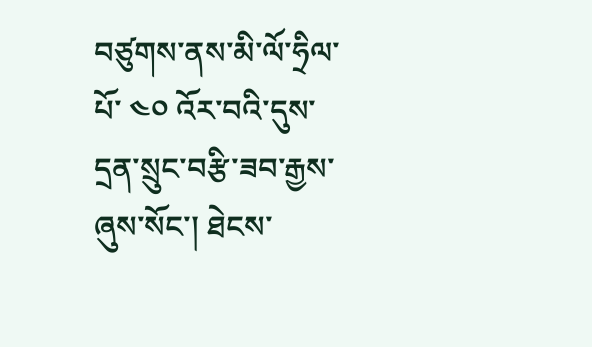བཙུགས་ནས་མི་ལོ་ཧྲིལ་པོ་ ༤༠ འོར་བའི་དུས་དྲན་སྲུང་བརྩི་ཟབ་རྒྱས་ཞུས་སོང་། ཐེངས་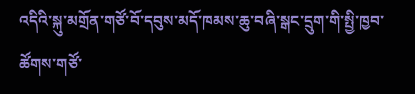འདིའི་སྐུ་མགྲོན་གཙོ་བོ་དབུས་མདོ་ཁམས་ཆུ་བཞི་སྒང་དྲུག་གི་སྤྱི་ཁྱབ་ཚོགས་གཙོ་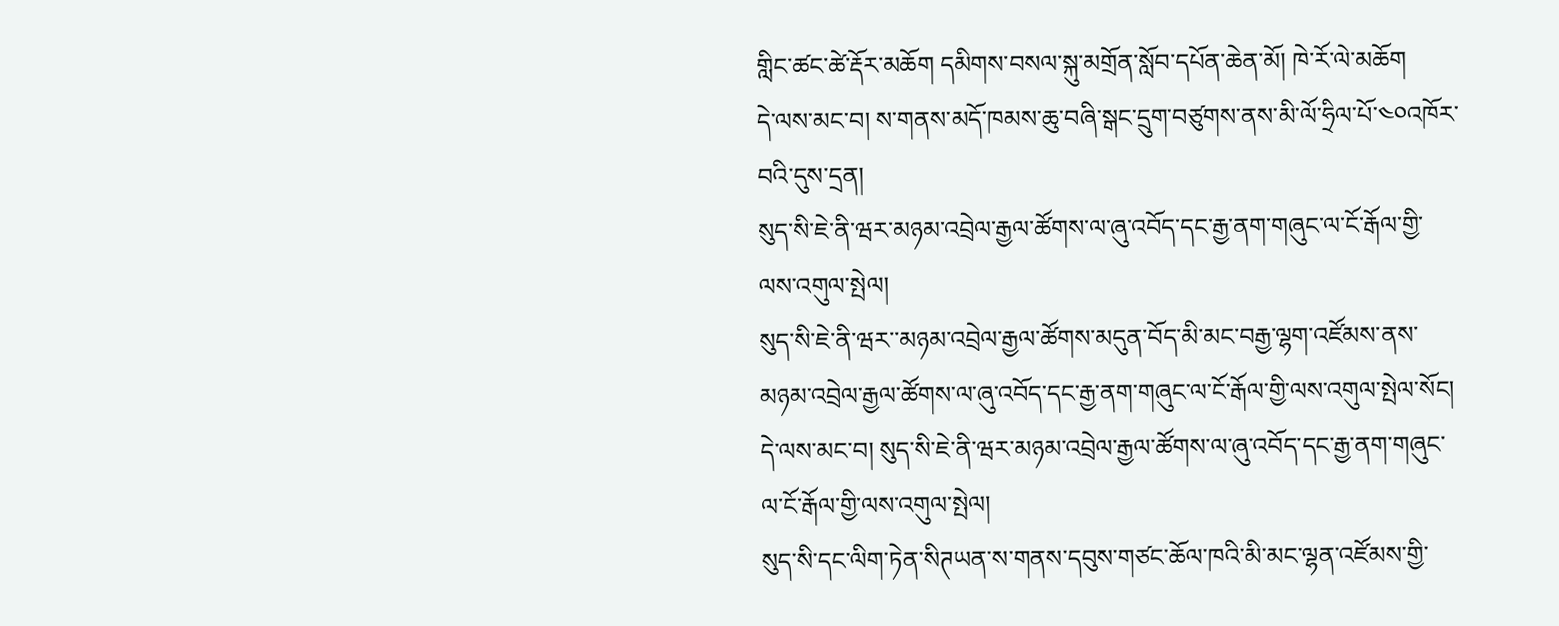གླིང་ཚང་ཚེ་རྡོར་མཆོག དམིགས་བསལ་སྐུ་མགྲོན་སློབ་དཔོན་ཆེན་མོ། ཁེ་རོ་ལེ་མཆོག
དེ་ལས་མང་བ། ས་གནས་མདོ་ཁམས་ཆུ་བཞི་སྒང་དྲུག་བཙུགས་ནས་མི་ལོ་ཧྲིལ་པོ་༤༠འཁོར་བའི་དུས་དྲན།
སུད་སི་ཇེ་ནི་ཝར་མཉམ་འབྲེལ་རྒྱལ་ཚོགས་ལ་ཞུ་འབོད་དང་རྒྱ་ནག་གཞུང་ལ་ངོ་རྒོལ་གྱི་ལས་འགུལ་སྤེལ།
སུད་སི་ཇེ་ནི་ཝར་་མཉམ་འབྲེལ་རྒྱལ་ཚོགས་མདུན་བོད་མི་མང་བརྒྱ་ལྷག་འཛོམས་ནས་མཉམ་འབྲེལ་རྒྱལ་ཚོགས་ལ་ཞུ་འབོད་དང་རྒྱ་ནག་གཞུང་ལ་ངོ་རྒོལ་གྱི་ལས་འགུལ་སྤེལ་སོང།
དེ་ལས་མང་བ། སུད་སི་ཇེ་ནི་ཝར་མཉམ་འབྲེལ་རྒྱལ་ཚོགས་ལ་ཞུ་འབོད་དང་རྒྱ་ནག་གཞུང་ལ་ངོ་རྒོལ་གྱི་ལས་འགུལ་སྤེལ།
སུད་སི་དང་ལིག་ཏེན་སིཊཡན་ས་གནས་དབུས་གཙང་ཆོལ་ཁའི་མི་མང་ལྷན་འཛོམས་གྱི་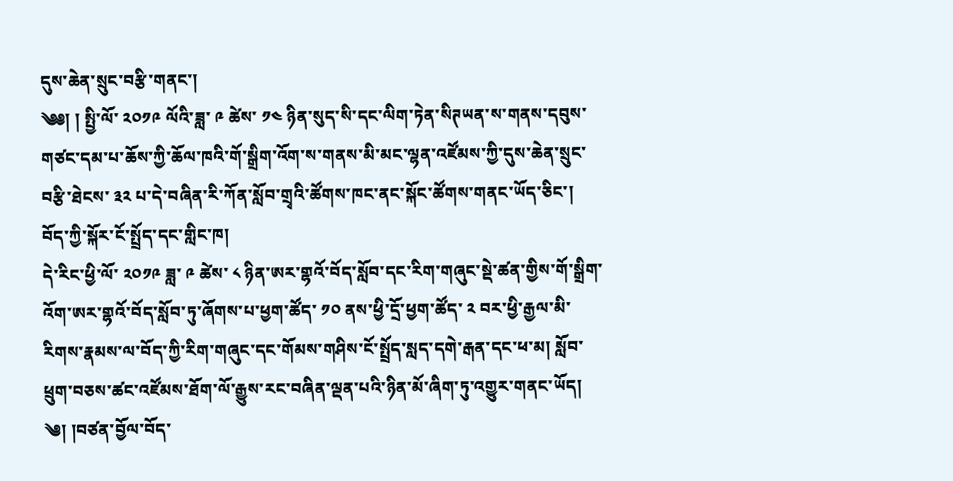དུས་ཆེན་སྲུང་བརྩི་གནང་།
༄༅། ། སྤྱི་ལོ་ ༢༠༡༩ ལོའི་ཟླ་ ༩ ཚེས་ ༡༤ ཉིན་སུད་སི་དང་ལིག་ཏེན་སིཊཡན་ས་གནས་དབུས་གཙང་དམ་པ་ཆོས་ཀྱི་ཆོལ་ཁའི་གོ་སྒྲིག་འོག་ས་གནས་མི་མང་ལྷན་འཛོམས་ཀྱི་དུས་ཆེན་སྲུང་བརྩི་ཐེངས་ ༣༢ པ་དེ་བཞིན་རི་ཀོན་སློབ་གྲྭའི་ཚོགས་ཁང་ནང་སྐོང་ཚོགས་གནང་ཡོད་ཅིང་།
བོད་ཀྱི་སྐོར་ངོ་སྤྲོད་དང་གླིང་ཁ།
དེ་རིང་ཕྱི་ལོ་ ༢༠༡༩ ཟླ་ ༩ ཚེས་ ༨ ཉིན་ཨར་གྷའོ་བོད་སློབ་དང་རིག་གཞུང་སྡེ་ཚན་གྱིས་གོ་སྒྲིག་འོག་ཨར་གྷའོ་བོད་སློབ་ཏུ་ཞོགས་པ་ཕྱག་ཚོད་ ༡༠ ནས་ཕྱི་དྲོ་ཕྱག་ཚོད་ ༢ བར་ཕྱི་རྒྱལ་མི་རིགས་རྣམས་ལ་བོད་ཀྱི་རིག་གཞུང་དང་གོམས་གཤིས་ངོ་སྤྲོད་སླད་དགེ་རྒན་དང་ཕ་མ། སློབ་ཕྲུག་བཅས་ཚང་འཛོམས་ཐོག་ལོ་རྒྱུས་རང་བཞིན་ལྡན་པའི་ཉིན་མོ་ཞིག་ཏུ་འགྱུར་གནང་ཡོད།
༄། །བཙན་བྱོལ་བོད་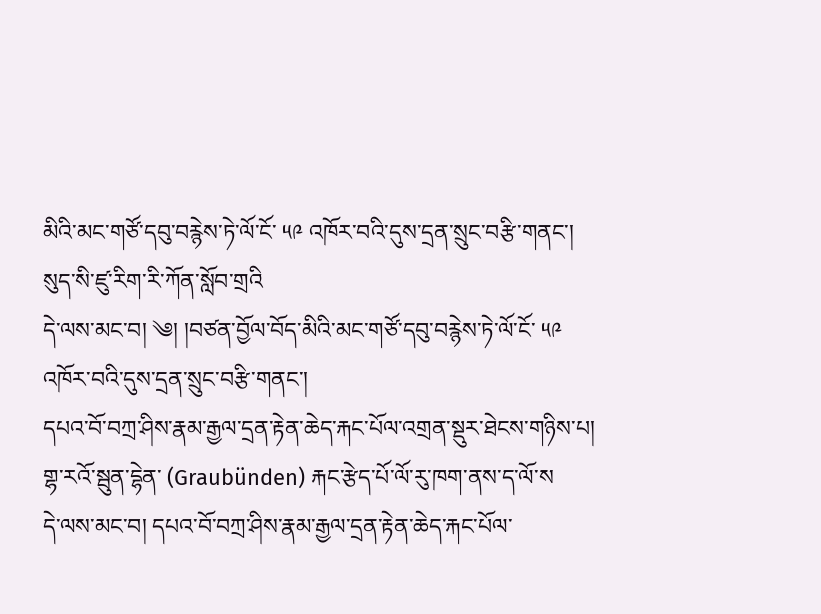མིའི་མང་གཙོ་དབུ་བརྙེས་ཏེ་ལོ་ངོ་ ༥༩ འཁོར་བའི་དུས་དྲན་སྲུང་བརྩི་གནང་།
སུད་སི་ཛུ་རིག་རི་ཀོན་སློབ་གྲའི
དེ་ལས་མང་བ། ༄། །བཙན་བྱོལ་བོད་མིའི་མང་གཙོ་དབུ་བརྙེས་ཏེ་ལོ་ངོ་ ༥༩ འཁོར་བའི་དུས་དྲན་སྲུང་བརྩི་གནང་།
དཔའ་བོ་བཀྲ་ཤིས་རྣམ་རྒྱལ་དྲན་རྟེན་ཆེད་རྐང་པོལ་འགྲན་སྡུར་ཐེངས་གཉིས་པ།
གྷ་རའོ་སྦུན་དྷེན་ (Graubünden) རྐང་རྩེད་པོ་ལོ་རུ་ཁག་ནས་ད་ལོ་ས
དེ་ལས་མང་བ། དཔའ་བོ་བཀྲ་ཤིས་རྣམ་རྒྱལ་དྲན་རྟེན་ཆེད་རྐང་པོལ་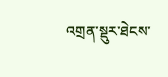འགྲན་སྡུར་ཐེངས་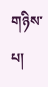གཉིས་པ།